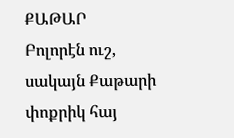ՔԱԹԱՐ
Բոլորէն ուշ, սակայն Քաթարի փոքրիկ հայ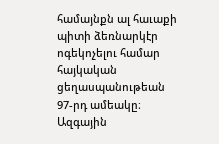համայնքն ալ հաւաքի պիտի ձեռնարկէր ոգեկոչելու համար հայկական ցեղասպանութեան 97-րդ ամեակը։
Ազգային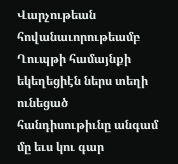Վարչութեան հովանաւորութեամբ Ղուպթի համայնքի եկեղեցիէն ներս տեղի ունեցած հանդիսութիւնը անգամ մը եւս կու գար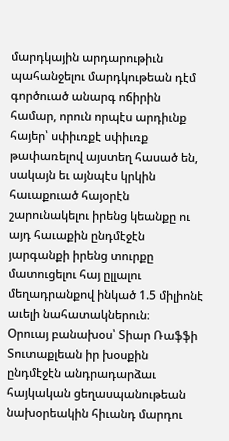մարդկային արդարութիւն պահանջելու մարդկութեան դէմ գործուած անարգ ոճիրին համար, որուն որպէս արդիւնք հայեր՝ սփիւռքէ սփիւռք թափառելով այստեղ հասած են, սակայն եւ այնպէս կրկին հաւաքուած հայօրէն շարունակելու իրենց կեանքը ու այդ հաւաքին ընդմէջէն յարգանքի իրենց տուրքը մատուցելու հայ ըլլալու մեղադրանքով ինկած 1.5 միլիոնէ աւելի նահատակներուն։
Օրուայ բանախօս՝ Տիար Ռաֆֆի Տուտաքլեան իր խօսքին ընդմէջէն անդրադարձաւ հայկական ցեղասպանութեան նախօրեակին հիւանդ մարդու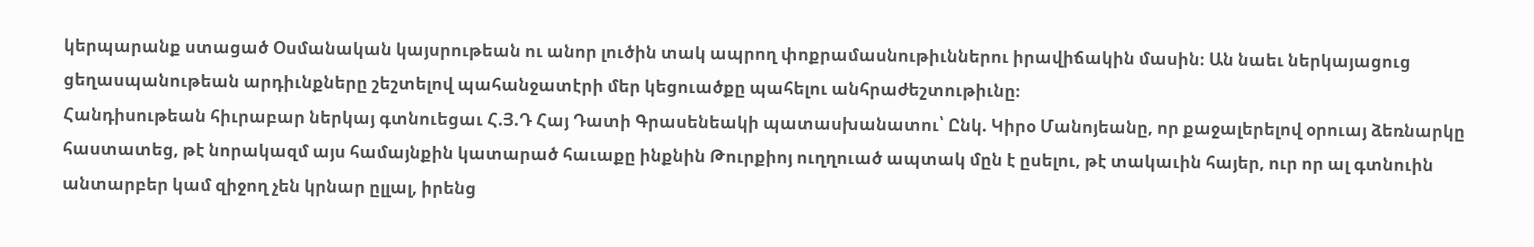կերպարանք ստացած Օսմանական կայսրութեան ու անոր լուծին տակ ապրող փոքրամասնութիւններու իրավիճակին մասին։ Ան նաեւ ներկայացուց ցեղասպանութեան արդիւնքները շեշտելով պահանջատէրի մեր կեցուածքը պահելու անհրաժեշտութիւնը։
Հանդիսութեան հիւրաբար ներկայ գտնուեցաւ Հ.Յ.Դ Հայ Դատի Գրասենեակի պատասխանատու՝ Ընկ. Կիրօ Մանոյեանը, որ քաջալերելով օրուայ ձեռնարկը հաստատեց, թէ նորակազմ այս համայնքին կատարած հաւաքը ինքնին Թուրքիոյ ուղղուած ապտակ մըն է ըսելու, թէ տակաւին հայեր, ուր որ ալ գտնուին անտարբեր կամ զիջող չեն կրնար ըլլալ, իրենց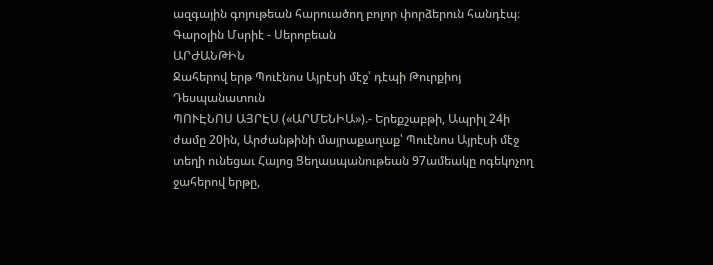ազգային գոյութեան հարուածող բոլոր փորձերուն հանդէպ։
Գարօլին Մսրիէ - Սերոբեան
ԱՐԺԱՆԹԻՆ
Ջահերով երթ Պուէնոս Այրէսի մէջ՝ դէպի Թուրքիոյ Դեսպանատուն
ՊՈՒԷՆՈՍ ԱՅՐԷՍ («ԱՐՄԵՆԻԱ»).- Երեքշաբթի, Ապրիլ 24ի ժամը 20ին, Արժանթինի մայրաքաղաք՝ Պուէնոս Այրէսի մէջ տեղի ունեցաւ Հայոց Ցեղասպանութեան 97ամեակը ոգեկոչող ջահերով երթը,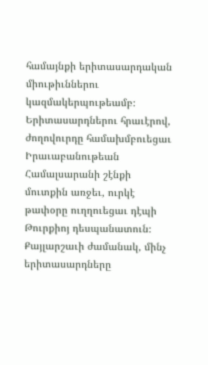համայնքի երիտասարդական միութիւններու կազմակերպութեամբ։ Երիտասարդներու հրաւէրով, ժողովուրդը համախմբուեցաւ Իրաւաբանութեան Համալսարանի շէնքի մուտքին առջեւ, ուրկէ թափօրը ուղղուեցաւ դէպի Թուրքիոյ դեսպանատուն։ Քայլարշաւի ժամանակ, մինչ երիտասարդները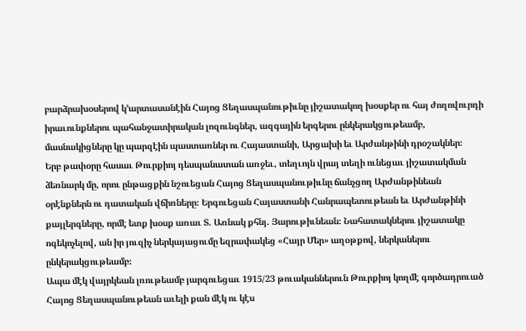բարձրախօսերով կ’արտասանէին Հայոց Ցեղասպանութիւնը յիշատակող խօսքեր ու հայ ժողովուրդի իրաւունքներու պահանջատիրական լոզունգներ, ազգային երգերու ընկերակցութեամբ, մասնակիցները կը պարզէին պաստառներ ու Հայաստանի, Արցախի եւ Արժանթինի դրօշակներ։
Երբ թափօրը հասաւ Թուրքիոյ դեսպանատան առջեւ, տեղւոյն վրայ տեղի ունեցաւ յիշատակման ձեռնարկ մը, որու ընթացքին նշուեցան Հայոց Ցեղասպանութիւնը ճանչցող Արժանթինեան օրէնքներն ու դատական վճիռները։ Երգուեցան Հայաստանի Հանրապետութեան եւ Արժանթինի քայլերգները, որմէ ետք խօսք առաւ Տ. Առնակ քհնյ. Յարութիւնեան։ Նահատակներու յիշատակը ոգեկոչելով, ան իր յուզիչ ներկայացումը եզրափակեց «Հայր Մեր» աղօթքով, ներկաներու ընկերակցութեամբ։
Ապա մէկ վայրկեան լռութեամբ յարգուեցաւ 1915/23 թուականներուն Թուրքիոյ կողմէ գործադրուած Հայոց Ցեղասպանութեան աւելի քան մէկ ու կէս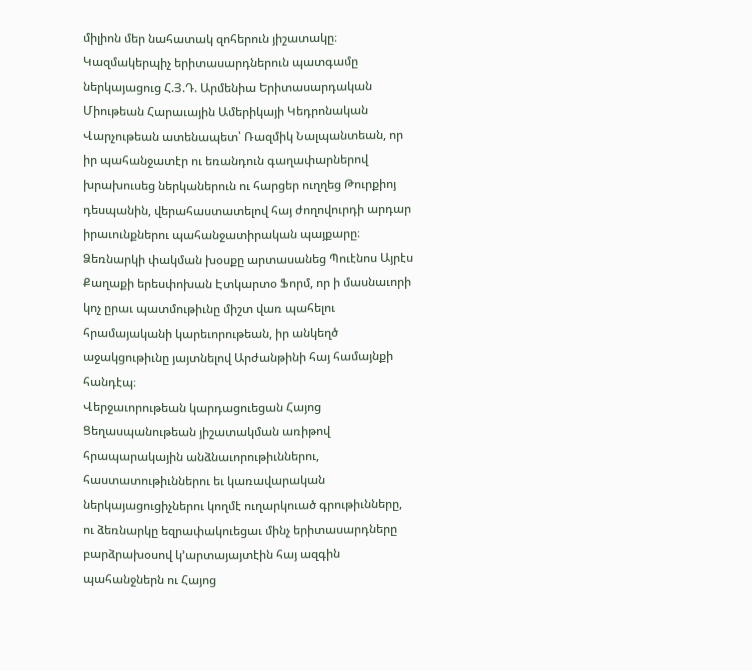միլիոն մեր նահատակ զոհերուն յիշատակը։
Կազմակերպիչ երիտասարդներուն պատգամը ներկայացուց Հ.Յ.Դ. Արմենիա Երիտասարդական Միութեան Հարաւային Ամերիկայի Կեդրոնական Վարչութեան ատենապետ՝ Ռազմիկ Նալպանտեան, որ իր պահանջատէր ու եռանդուն գաղափարներով խրախուսեց ներկաներուն ու հարցեր ուղղեց Թուրքիոյ դեսպանին, վերահաստատելով հայ ժողովուրդի արդար իրաւունքներու պահանջատիրական պայքարը։
Ձեռնարկի փակման խօսքը արտասանեց Պուէնոս Այրէս Քաղաքի երեսփոխան Էտկարտօ Ֆորմ, որ ի մասնաւորի կոչ ըրաւ պատմութիւնը միշտ վառ պահելու հրամայականի կարեւորութեան, իր անկեղծ աջակցութիւնը յայտնելով Արժանթինի հայ համայնքի հանդէպ։
Վերջաւորութեան կարդացուեցան Հայոց Ցեղասպանութեան յիշատակման առիթով հրապարակային անձնաւորութիւններու, հաստատութիւններու եւ կառավարական ներկայացուցիչներու կողմէ ուղարկուած գրութիւնները, ու ձեռնարկը եզրափակուեցաւ մինչ երիտասարդները բարձրախօսով կ’արտայայտէին հայ ազգին պահանջներն ու Հայոց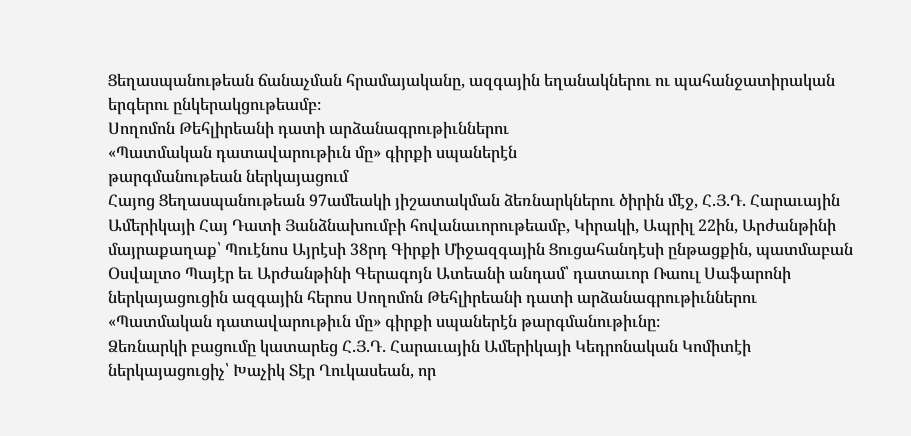Ցեղասպանութեան ճանաչման հրամայականը, ազգային եղանակներու ու պահանջատիրական երգերու ընկերակցութեամբ։
Սողոմոն Թեհլիրեանի դատի արձանագրութիւններու
«Պատմական դատավարութիւն մը» գիրքի սպաներէն
թարգմանութեան ներկայացում
Հայոց Ցեղասպանութեան 97ամեակի յիշատակման ձեռնարկներու ծիրին մէջ, Հ.Յ.Դ. Հարաւային Ամերիկայի Հայ Դատի Յանձնախումբի հովանաւորութեամբ, Կիրակի, Ապրիլ 22ին, Արժանթինի մայրաքաղաք՝ Պուէնոս Այրէսի 38րդ Գիրքի Միջազգային Ցուցահանդէսի ընթացքին, պատմաբան Օսվալտօ Պայէր եւ Արժանթինի Գերագոյն Ատեանի անդամ՝ դատաւոր Ռաուլ Սաֆարոնի ներկայացուցին ազգային հերոս Սողոմոն Թեհլիրեանի դատի արձանագրութիւններու «Պատմական դատավարութիւն մը» գիրքի սպաներէն թարգմանութիւնը։
Ձեռնարկի բացումը կատարեց Հ.Յ.Դ. Հարաւային Ամերիկայի Կեդրոնական Կոմիտէի ներկայացուցիչ՝ Խաչիկ Տէր Ղուկասեան, որ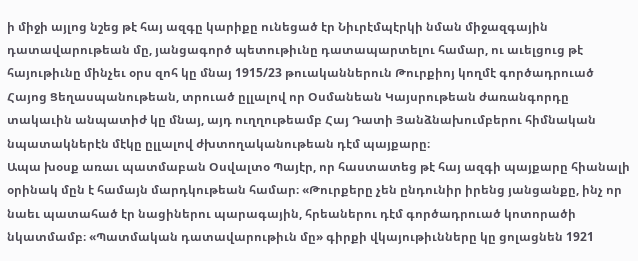ի միջի այլոց նշեց թէ հայ ազգը կարիքը ունեցած էր Նիւրէմպէրկի նման միջազգային դատավարութեան մը, յանցագործ պետութիւնը դատապարտելու համար, ու աւելցուց թէ հայութիւնը մինչեւ օրս զոհ կը մնայ 1915/23 թուականներուն Թուրքիոյ կողմէ գործադրուած Հայոց Ցեղասպանութեան, տրուած ըլլալով որ Օսմանեան Կայսրութեան ժառանգորդը տակաւին անպատիժ կը մնայ, այդ ուղղութեամբ Հայ Դատի Յանձնախումբերու հիմնական նպատակներէն մէկը ըլլալով ժխտողականութեան դէմ պայքարը։
Ապա խօսք առաւ պատմաբան Օսվալտօ Պայէր, որ հաստատեց թէ հայ ազգի պայքարը հիանալի օրինակ մըն է համայն մարդկութեան համար։ «Թուրքերը չեն ընդունիր իրենց յանցանքը, ինչ որ նաեւ պատահած էր նացիներու պարագային, հրեաներու դէմ գործադրուած կոտորածի նկատմամբ։ «Պատմական դատավարութիւն մը» գիրքի վկայութիւնները կը ցոլացնեն 1921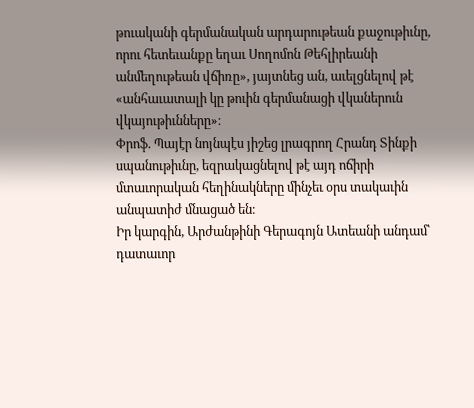թուականի գերմանական արդարութեան քաջութիւնը, որու հետեւանքը եղաւ Սողոմոն Թեհլիրեանի անմեղութեան վճիռը», յայտնեց ան, աւելցնելով թէ «անհաւատալի կը թուին գերմանացի վկաներուն վկայութիւնները»։
Փրոֆ. Պայէր նոյնպէս յիշեց լրագրող Հրանդ Տինքի սպանութիւնը, եզրակացնելով թէ այդ ոճիրի մտաւորական հեղինակները մինչեւ օրս տակաւին անպատիժ մնացած են։
Իր կարգին, Արժանթինի Գերագոյն Ատեանի անդամ՝ դատաւոր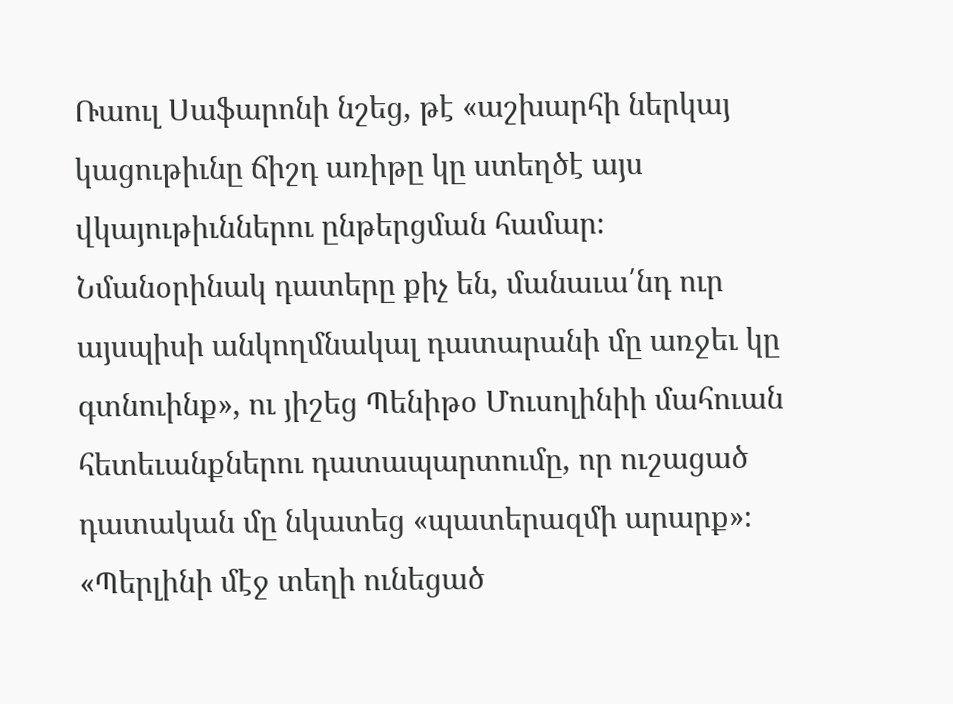Ռաուլ Սաֆարոնի նշեց, թէ «աշխարհի ներկայ կացութիւնը ճիշդ առիթը կը ստեղծէ այս վկայութիւններու ընթերցման համար։ Նմանօրինակ դատերը քիչ են, մանաւա՛նդ ուր այսպիսի անկողմնակալ դատարանի մը առջեւ կը գտնուինք», ու յիշեց Պենիթօ Մուսոլինիի մահուան հետեւանքներու դատապարտումը, որ ուշացած դատական մը նկատեց «պատերազմի արարք»։ «Պերլինի մէջ տեղի ունեցած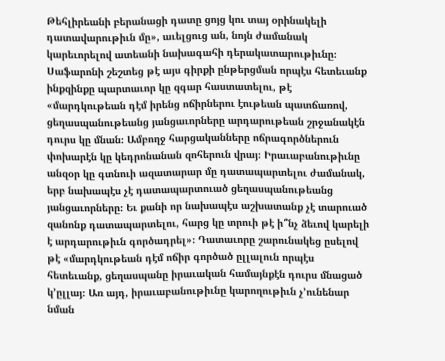Թեհլիրեանի բերանացի դատը ցոյց կու տայ օրինակելի դատավարութիւն մը», աւելցուց ան, նոյն ժամանակ կարեւորելով ատեանի նախագահի դերակատարութիւնը։ Սաֆարոնի շեշտեց թէ այս գիրքի ընթերցման որպէս հետեւանք ինքզինքը պարտաւոր կը զգար հաստատելու, թէ «մարդկութեան դէմ իրենց ոճիրներու էութեան պատճառով, ցեղասպանութեանց յանցաւորները արդարութեան շրջանակէն դուրս կը մնան։ Ամբողջ հարցականները ոճրագործներուն փոխարէն կը կեդրոնանան զոհերուն վրայ։ Իրաւաբանութիւնը անզօր կը գտնուի ազատարար մը դատապարտելու ժամանակ, երբ նախապէս չէ դատապարտուած ցեղասպանութեանց յանցաւորները։ Եւ քանի որ նախապէս աշխատանք չէ տարուած զանոնք դատապարտելու, հարց կը տրուի թէ ի՞նչ ձեւով կարելի է արդարութիւն գործադրել»։ Դատաւորը շարունակեց ըսելով թէ «մարդկութեան դէմ ոճիր գործած ըլլալուն որպէս հետեւանք, ցեղասպանը իրաւական համայնքէն դուրս մնացած կ’ըլլայ։ Առ այդ, իրաւաբանութիւնը կարողութիւն չ’ունենար նման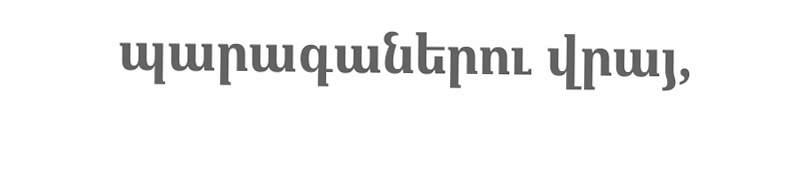պարագաներու վրայ,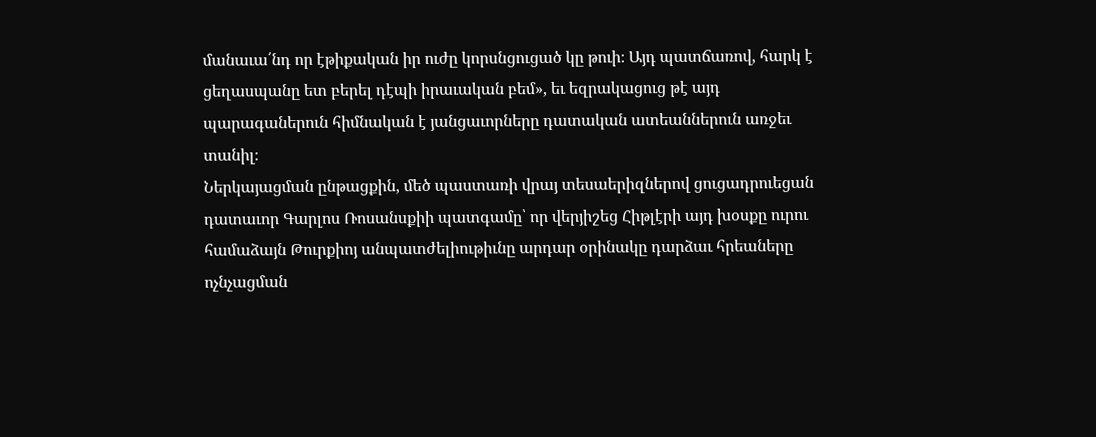մանաւա՛նդ որ էթիքական իր ուժը կորսնցուցած կը թուի։ Այդ պատճառով, հարկ է ցեղասպանը ետ բերել դէպի իրաւական բեմ», եւ եզրակացուց թէ այդ պարագաներուն հիմնական է յանցաւորները դատական ատեաններուն առջեւ տանիլ։
Ներկայացման ընթացքին, մեծ պաստառի վրայ տեսաերիզներով ցուցադրուեցան դատաւոր Գարլոս Ռոսանսքիի պատգամը՝ որ վերյիշեց Հիթլէրի այդ խօսքը ուրու համաձայն Թուրքիոյ անպատժելիութիւնը արդար օրինակը դարձաւ հրեաները ոչնչացման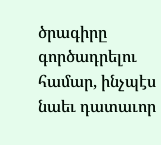ծրագիրը գործադրելու համար, ինչպէս նաեւ դատաւոր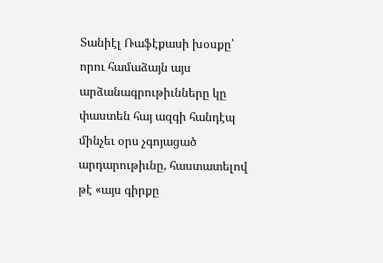Տանիէլ Ռաֆէքասի խօսքը՝ որու համաձայն այս արձանագրութիւնները կը փաստեն հայ ազգի հանդէպ մինչեւ օրս չգոյացած արդարութիւնը, հաստատելով թէ «այս գիրքը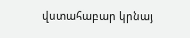վստահաբար կրնայ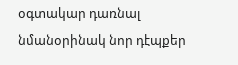օգտակար դառնալ նմանօրինակ նոր դէպքեր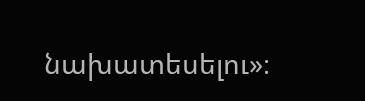նախատեսելու»։